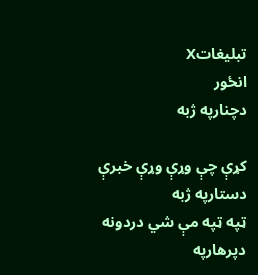تبليغاتX
انځور
دچنارپه ژبه

کړې چې وړې وړې خبرې دستارپه ژبه
ټپه ټپه مې شي دردونه دپرهارپه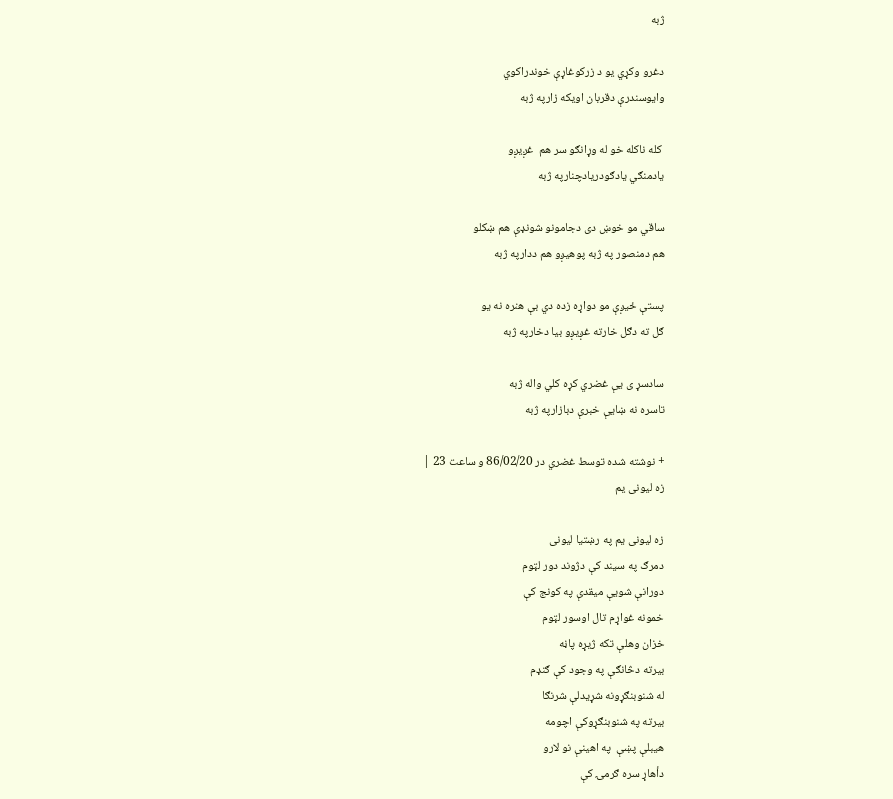ژبه

دغرو وکړي یو د زرکوغاړې خوندراکوي
وایوسندرې دقربان اویکه زارپه ژبه

 کله ناکله خو له وړانګو سر هم  غږیږو
یادمنګي یادګودریادچنارپه ژبه

ساقي مو خوښ دی دجامونو شونډې هم ښکلو
هم دمنصور په ژبه پوهیږو هم ددارپه ژبه

پستې ځیږې مو دواړه زده دي بې هنره نه یو
ګل ته دګل خارته غږیږو بیا دخارپه ژبه

سادسړ ی یې غضري کړه کلي واله ژبه
تاسره نه ښایې خبرې دبازارپه ژبه

+ نوشته شده توسط غضري در 86/02/20 و ساعت 23 |
زه لیونی یم

زه لیونی یم په رښتیا لیونی
دمرګ په سیند کې دژوند دور لټوم
دورانې شویې میقدې په کونج کې
خمونه غواړم تال اوسور لټوم
خزان وهلې تکه ژیړه پاڼه
بیرته دڅانګې په وجود کې ګنډم
له شنوبنګړونه شړیدلې شرنګا
بیرته په شنوبنګړوکې اچومه
هیبلې پښې  په اهینې نو لارو
دأهاړ سره ګرمۍ کې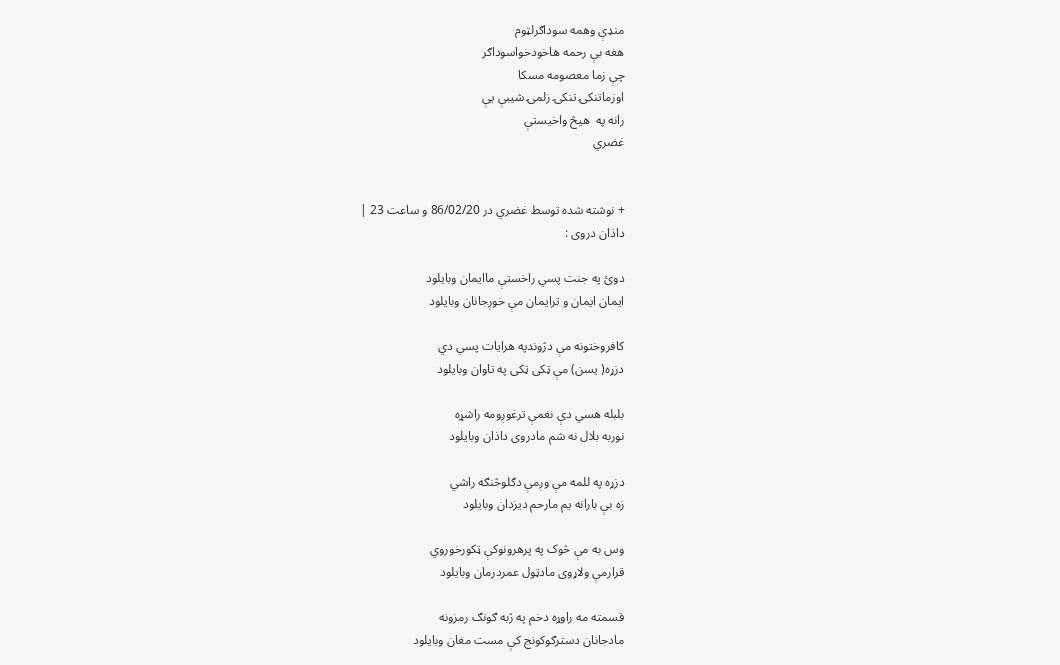منډې وهمه سوداګرلټوم
هغه بې رحمه هاخودخواسوداګر
چې زما معصومه مسکا
اوزماتنکۍ تنکۍ زلمۍ شیبې یې
رانه په  هیڅ واخیستې
غضري


+ نوشته شده توسط غضري در 86/02/20 و ساعت 23 |
داذان دروی :

دوئ په جنت پسي راخستې ماایمان وبایلود
ایمان ایمان و ترایمان مې خوږجانان وبایلود

کافروختونه مې دژوندپه هرایات پسي دي
دزړه( یسن) مې ټکی ټکی په تاوان وبایلود

بلبله هسي دې نغمې ترغوږومه راشړه
نوربه بلال نه شم مادروی داذان وبایلود

دزړه په للمه مې وږمې دګلوڅنګه راشي
زه بې بارانه یم مارحم دیزدان وبایلود

وس به مې څوک په پرهرونوکې ټکورخوروي
قرارمې ولاړوی مادټول عمردرمان وبایلود

قسمته مه راوړه دخم په ژبه ګونګ رمزونه
مادجانان دسترګوکونج کې مست مغان وبایلود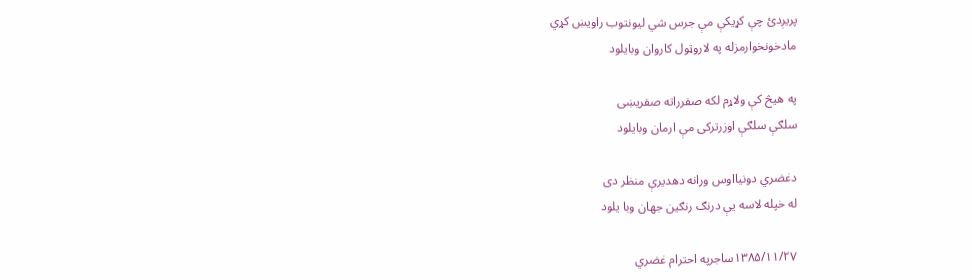پریږدئ چې کړیکې مې جرس شي لیونتوب راویښ کړي
مادخونخوارمزله په لاروټول کاروان وبایلود

په هیڅ کې ولاړم لکه صفرراته صفریښی
سلګې سلګې اوزرترکی مې ارمان وبایلود

دغضري دونیااوس ورانه دهديرې منظر دی
له خپله لاسه یې درنګ رنګین جهان وبا یلود

۱۳۸۵/۱۱/۲۷ساجرپه احترام غضري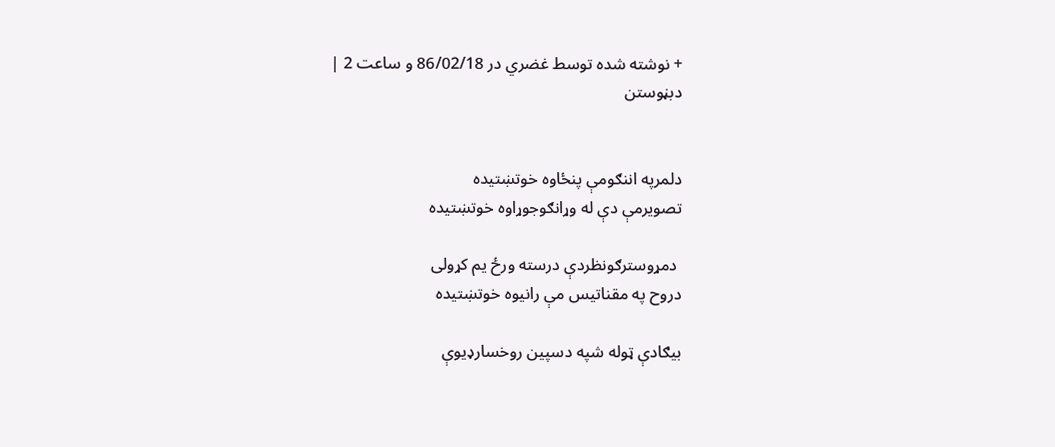+ نوشته شده توسط غضري در 86/02/18 و ساعت 2 |
دبڼوستن


دلمرپه اننګومې پنځاوه خوتښتیده
تصویرمې دې له وړانګوجوړاوه خوتښتیده

 دمړوسترګونظردې درسته ورځ یم کړولی
دروح په مقناتیس مې رانیوه خوتښتیده

بیګادې ټوله شپه دسپین روخسارډیوې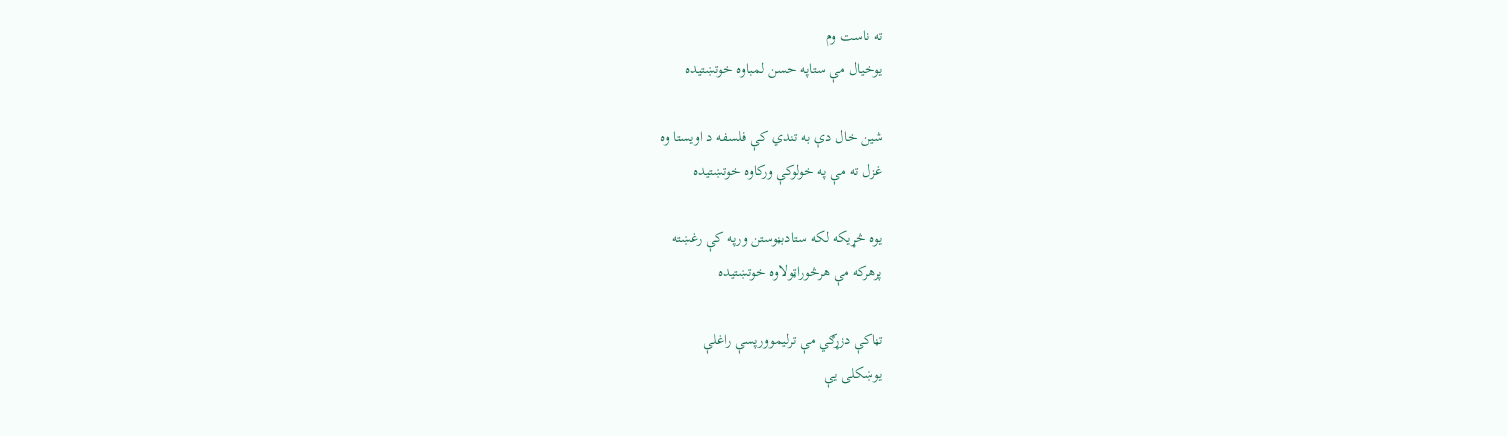ته ناست وم
یوخیال مې ستاپه حسن لمباوه خوتښتیده

شین خال دې به تندي کې فلسفه د اويستا وه
غزل ته مې په خولوکې ورکاوه خوتښتیده

یوه څړیکه لکه ستادبڼوستن ورپه کې رغښته
پرهرکه مې هرڅوراټولاوه خوتښتیده

تڼاکې دزړګي مې ترلیموورپسې راغلې
یوښکلی یې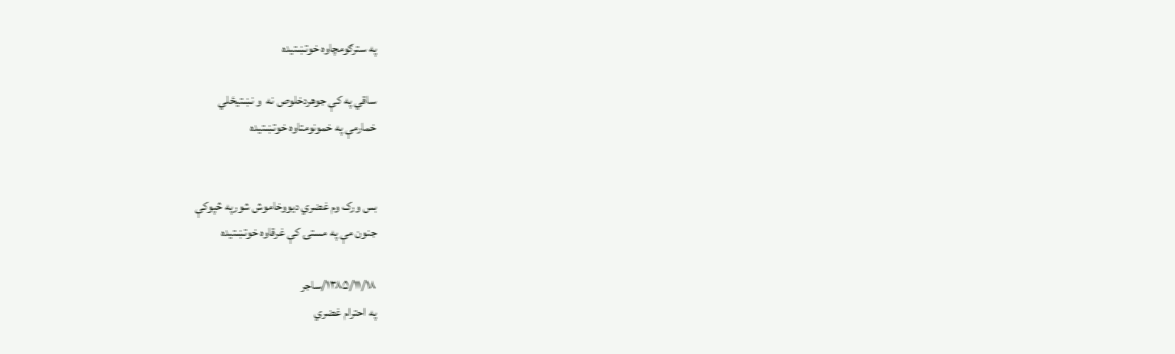په سترګومچاوه خوتښتیده

ساقي په کې جوهردخلوص نه  و نښتیځلي
خمارمې په خمونومتاوه خوتښتیده


بس ورک وم غضري دیووخاموش شورپه څپوکې
جنون مې په مستۍ کې غرقاوه خوتښتیده

۱۳۸۵/۱۱/۱۸/ساجر
په احترام غضري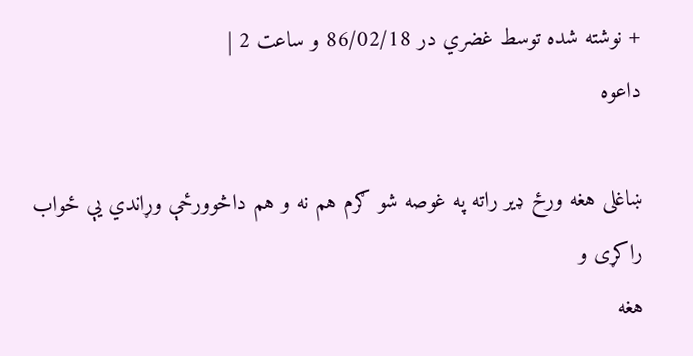+ نوشته شده توسط غضري در 86/02/18 و ساعت 2 |
داعوه

ښاغلی هغه ورځ ډیر راته په غوصه شو ګرم هم نه و هم داڅوورځې وړاندي یې ځواب راکړی و
هغه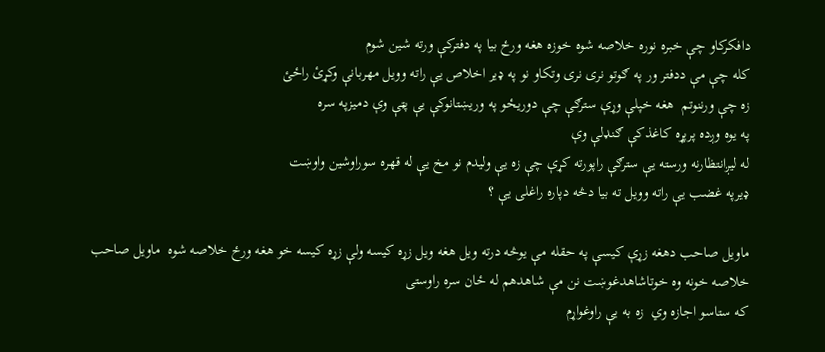دافکرکاو چې خبره نوره خلاصه شوه خوزه هغه ورځ بیا په دفترکې ورته شین شوم
کله چې مې ددفتر ور په ګوتو نری نری وتکاو نو په ډیر اخلاص یې راته وویل مهربانې وکړئ راځئ
زه چې ورننوتم  هغه خپلې وړې سترګې چې دوریځو په وریښتانوکې یې پټې وې دمیزپه سره
په یوه وږده پرپړه کاغذکې ګنډلې وې
له لیږانتظارنه ورسته یې سترګې راپورته کړې چې زه یې ولیدم نو مخ یې له قهره سوراوشین واوښت
ډیرپه غضب یې راته وویل ته بیا دڅه دپاره راغلی یې ؟

ماویل صاحب دهغه زړې کیسې په حقله مې یوڅه درته ویل هغه ویل زړه کیسه ولې زړه کیسه خو هغه ورځ خلاصه شوه  ماویل صاحب خلاصه خونه وه خوتاشاهدغوښت نن مې شاهدهم له ځان سره راوستی
که ستاسو اجازه وي  زه به یې راوغواړم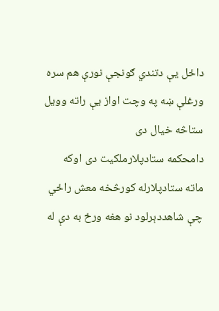داځل یې دتندي ګونجې نورې هم سره ورغلې ښه په وچت اواز یې راته وویل ستاڅه خیال دی
دامحکمه ستادپلارملکیت دی اوکه ماته ستادپلارله کورڅخه معش راځي
چې شاهددېرلود نو هغه ورځ به دې له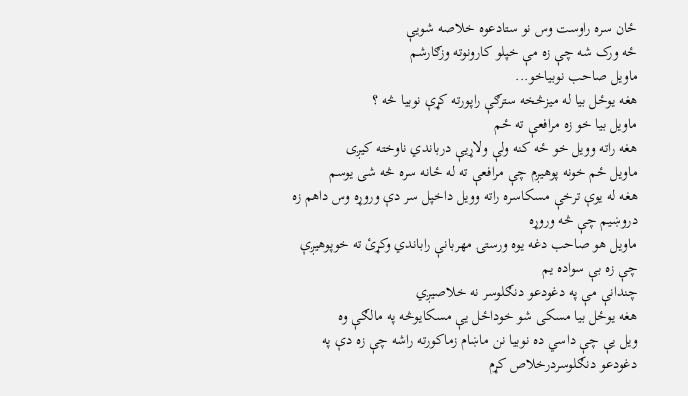ځان سره راوست وس نو ستادعوه خلاصه شویې
ځه ورک شه چې زه مې خپلو کارونوته وزګارشم
ماویل صاحب نوبیاخو...
هغه یوځل بیا له میزڅخه سترګې راپورته کړې نوبیا څه ؟
ماویل بیا خو زه مرافعې ته ځم
هغه راته وویل خو ځه کنه ولې ولاړیې درباندي ناوخته کیږی
ماویل ځم خونه پوهیږم چې مرافعې ته له ځانه سره څه شی یوسم
هغه له یوې ترخې مسکاسره راته وویل داخپل سر دې وروړه وس داهم زه دروښیم چې څه وروړه
ماویل هو صاحب دغه یوه ورستۍ مهربانې راباندي وکړئ ته خوپوهیږې چې زه بې سواده یم
چندانې مې په دغودعو دنګلوسر نه خلاصیږي
هغه یوځل بیا مسکی شو خوداځل یې مسکایوڅه په مالګې وه
ویل یې چې داسي ده نوبیا نن ماښام زماکورته راشه چې زه دې په دغودعو دنګلوسردرخلاص کړم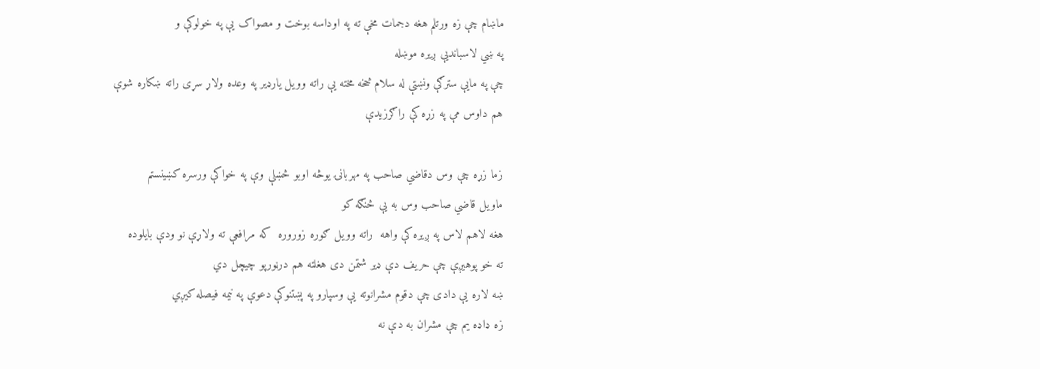ماښام چې زه ورتلم هغه دجمات مخې ته په اوداسه بوخت و مصواک یې په خولوکې و
په ښي لاسباندیې ږیره موښله
چې په مایې سترګې ونښتې له سلام څخه مخته یې راته وویل یارډیر په وعده ولاړ سړی راته ښکاره شوې
هم داوس مې په زړه کې راګرزیدې

زما زړه چې وس دقاضي صاحب په مهربانۍ یوڅه اوبو څښلې وې په خواکې ورسره کښینستم
ماویل قاضي صاحب وس به یې څنګه کو
هغه لاهم لاس په ږیره کې واهه  راته وویل ګوره زوروره  که مرافعې ته ولاړې نو ودې بایلوده
ته خو پوهیږې چې حریف دې ډیر شتمن دی هغلته هم درڼورپو چیچل دي
ښه لاره یې دادی چې دقوم مشرانوته یې وسپارو په پښتنوکې دعوې په نیمه فیصله کیږي
زه ډاډه یم چې مشران به دې نه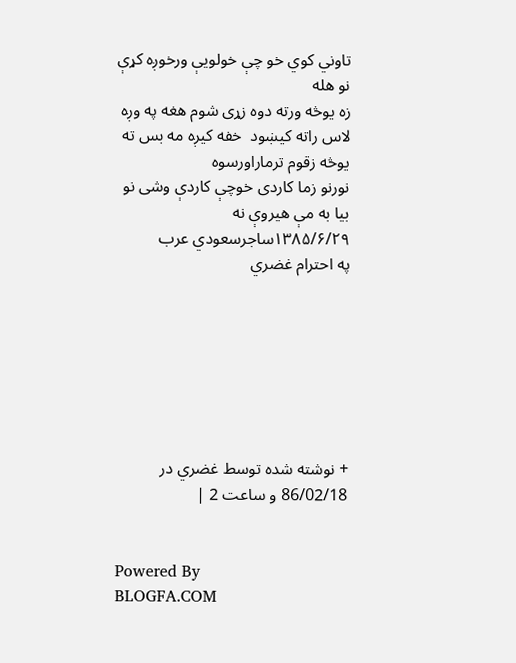تاوني کوي خو چې خولویې ورخوږه کړې نو هله
زه یوڅه ورته دوه زړی شوم هغه په وږه لاس راته کیښود  خفه کیږه مه بس ته یوڅه زقوم ترماراورسوه
نورنو زما کاردی خوچې کاردې وشی نو  بیا به مې هیروې نه
۱۳۸۵/۶/۲۹ساجرسعودي عرب
په احترام غضري







+ نوشته شده توسط غضري در 86/02/18 و ساعت 2 |


Powered By
BLOGFA.COM